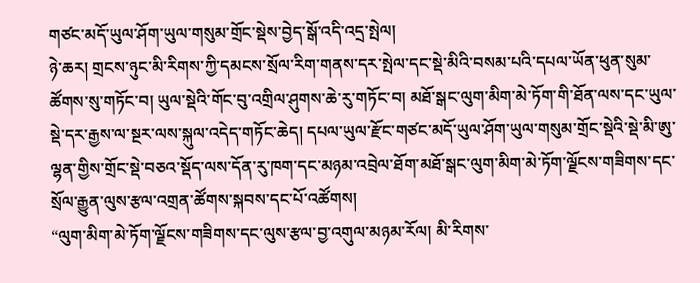གཙང་མདོ་ཡུལ་ཤོག་ཡུལ་གསུམ་གྲོང་སྡེས་བྱེད་སྒོ་འདི་འདྲ་སྤེལ།
ཉེ་ཆར། གྲངས་ཉུང་མི་རིགས་ཀྱི་དམངས་སྲོལ་རིག་གནས་དར་སྤེལ་དང་སྡེ་མིའི་བསམ་པའི་དཔལ་ཡོན་ཕུན་སུམ་ཚོགས་སུ་གཏོང་བ། ཡུལ་སྡེའི་གོང་བུ་འགྲིལ་ཤུགས་ཆེ་རུ་གཏོང་བ། མཐོ་སྒང་ལུག་མིག་མེ་ཏོག་གི་ཐོན་ལས་དང་ཡུལ་སྡེ་དར་རྒྱས་ལ་སྔར་ལས་སྐུལ་འདེད་གཏོང་ཆེད། དཔལ་ཡུལ་རྫོང་གཙང་མདོ་ཡུལ་ཤོག་ཡུལ་གསུམ་གྲོང་སྡེའི་སྡེ་མི་ཨུ་ལྷན་གྱིས་གྲོང་སྡེ་བཅའ་སྡོད་ལས་དོན་རུ་ཁག་དང་མཉམ་འབྲེལ་ཐོག་མཐོ་སྒང་ལུག་མིག་མེ་ཏོག་ལྗོངས་གཟིགས་དང་སྲོལ་རྒྱུན་ལུས་རྩལ་འགྲན་ཚོགས་སྐབས་དང་པོ་འཚོགས།
“ལུག་མིག་མེ་ཏོག་ལྗོངས་གཟིགས་དང་ལུས་རྩལ་བྱ་འགུལ་མཉམ་རོལ། མི་རིགས་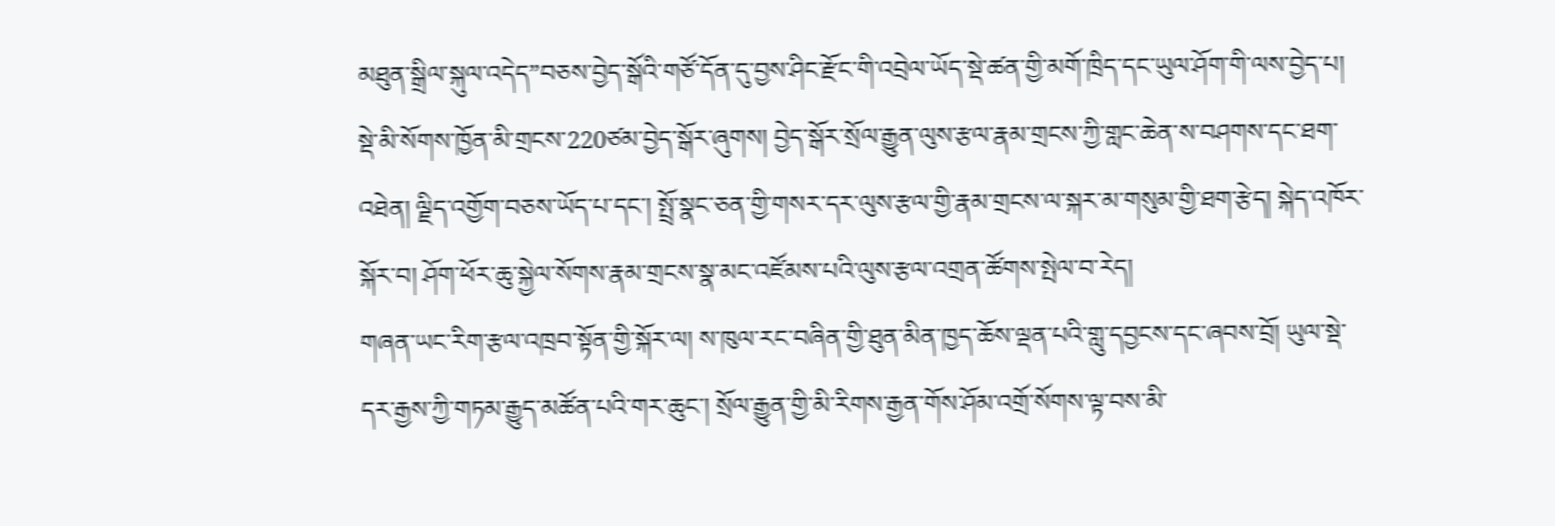མཐུན་སྒྲིལ་སྐུལ་འདེད”བཅས་བྱེད་སྒོའི་གཙོ་དོན་དུ་བྱས་ཤིང་རྫོང་གི་འབྲེལ་ཡོད་སྡེ་ཚན་གྱི་མགོ་ཁྲིད་དང་ཡུལ་ཤོག་གི་ལས་བྱེད་པ། སྡེ་མི་སོགས་ཁྱོན་མི་གྲངས་220ཙམ་བྱེད་སྒོར་ཞུགས། བྱེད་སྒོར་སྲོལ་རྒྱུན་ལུས་རྩལ་རྣམ་གྲངས་ཀྱི་གླང་ཆེན་ས་བཤགས་དང་ཐག་འཐེན། ལྗིད་འགྱོག་བཅས་ཡོད་པ་དང་། སྤྲོ་སྣང་ཅན་གྱི་གསར་དར་ལུས་རྩལ་གྱི་རྣམ་གྲངས་ལ་སྐར་མ་གསུམ་གྱི་ཐག་རྩེད། སྐེད་འཁོར་སྐོར་བ། ཤོག་ཕོར་ཆུ་སྐྱེལ་སོགས་རྣམ་གྲངས་སྣ་མང་འཛོམས་པའི་ལུས་རྩལ་འགྲན་ཚོགས་སྤེལ་བ་རེད།
གཞན་ཡང་རིག་རྩལ་འཁྲབ་སྟོན་གྱི་སྐོར་ལ། ས་ཁུལ་རང་བཞིན་གྱི་ཐུན་མིན་ཁྱད་ཆོས་ལྡན་པའི་གླུ་དབྱངས་དང་ཞབས་བྲོ། ཡུལ་སྡེ་དར་རྒྱས་ཀྱི་གཏམ་རྒྱུད་མཚོན་པའི་གར་ཆུང་། སྲོལ་རྒྱུན་གྱི་མི་རིགས་རྒྱན་གོས་ཤོམ་འགྲོ་སོགས་ལྟ་བས་མི་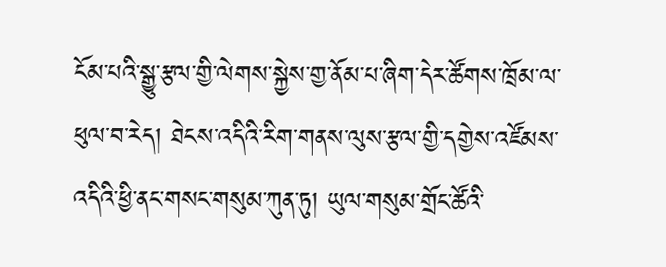ངོམ་པའི་སྒྱུ་རྩལ་གྱི་ལེགས་སྐྱེས་གྱ་ནོམ་པ་ཞིག་དེར་ཚོགས་ཁྲོམ་ལ་ཕུལ་བ་རེད། ཐེངས་འདིའི་རིག་གནས་ལུས་རྩལ་གྱི་དགྱེས་འཛོམས་འདིའི་ཕྱི་ནང་གསང་གསུམ་ཀུན་ཏུ། ཡུལ་གསུམ་གྲོང་ཚོའི་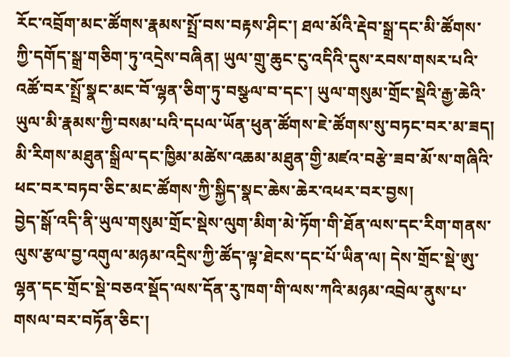རོང་འབྲོག་མང་ཚོགས་རྣམས་སྤྲོ་བས་བརྟས་ཤིང་། ཐལ་མོའི་རྡེབ་སྒྲ་དང་མི་ཚོགས་ཀྱི་དགོད་སྒྲ་གཅིག་ཏུ་འདྲེས་བཞིན། ཡུལ་གྲུ་ཆུང་ངུ་འདིའི་དུས་རབས་གསར་པའི་འཚོ་བར་སྤྲོ་སྣང་མང་བོ་ལྷན་ཅིག་ཏུ་བསྩལ་བ་དང་། ཡུལ་གསུམ་གྲོང་སྡེའི་རྒྱ་ཆེའི་ཡུལ་མི་རྣམས་ཀྱི་བསམ་པའི་དཔལ་ཡོན་ཕུན་ཚོགས་ཇེ་ཚོགས་སུ་བཏང་བར་མ་ཟད། མི་རིགས་མཐུན་སྒྲིལ་དང་ཁྱིམ་མཚེས་འཆམ་མཐུན་གྱི་མཛའ་བརྩེ་ཟབ་མོ་ས་གཞིའི་ཕང་བར་བཏབ་ཅིང་མང་ཚོགས་ཀྱི་སྐྱིད་སྣང་ཆེས་ཆེར་འཕར་བར་བྱས།
བྱེད་སྒོ་འདི་ནི་ཡུལ་གསུམ་གྲོང་སྡེས་ལུག་མིག་མེ་ཏོག་གི་ཐོན་ལས་དང་རིག་གནས་ལུས་རྩལ་བྱ་འགུལ་མཉམ་འདྲིས་ཀྱི་ཚོད་ལྟ་ཐེངས་དང་པོ་ཡིན་ལ། དེས་གྲོང་སྡེ་ཨུ་ལྷན་དང་གྲོང་སྡེ་བཅའ་སྡོད་ལས་དོན་རུ་ཁག་གི་ལས་ཀའི་མཉམ་འབྲེལ་ནུས་པ་གསལ་བར་བཏོན་ཅིང་།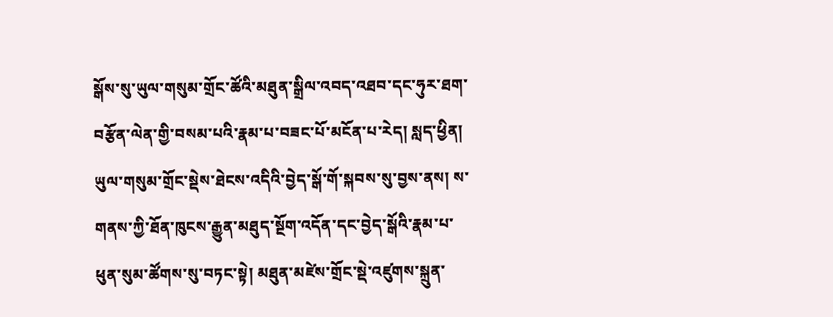སྒོས་སུ་ཡུལ་གསུམ་གྲོང་ཚོའི་མཐུན་སྒྲིལ་འབད་འཐབ་དང་ཧུར་ཐག་བརྩོན་ལེན་གྱི་བསམ་པའི་རྣམ་པ་བཟང་པོ་མངོན་པ་རེད། སླད་ཕྱིན། ཡུལ་གསུམ་གྲོང་སྡེས་ཐེངས་འདིའི་བྱེད་སྒོ་གོ་སྐབས་སུ་བྱས་ནས། ས་གནས་ཀྱི་ཐོན་ཁུངས་རྒྱུན་མཐུད་སྔོག་འདོན་དང་བྱེད་སྒོའི་རྣམ་པ་ཕུན་སུམ་ཚོགས་སུ་བཏང་སྟེ། མཐུན་མཛེས་གྲོང་སྡེ་འཛུགས་སྐྲུན་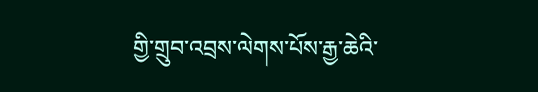གྱི་གྲུབ་འབྲས་ལེགས་པོས་རྒྱ་ཆེའི་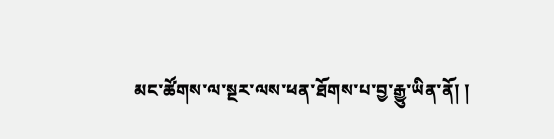མང་ཚོགས་ལ་སྔར་ལས་ཕན་ཐོགས་པ་བྱ་རྒྱུ་ཡིན་ནོ། །